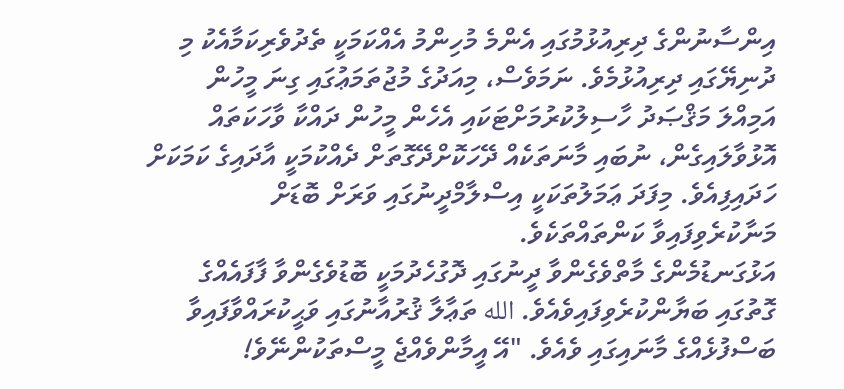އިންސާނުންގެ ދިރިއުޅުމުގައި އެންމެ މުހިންމު އެއްކަމަކީ ތެދުވެރިކަމާއެކު މި ދުނިޔޭގައި ދިރިއުޅުމެވެ. ނަމަވެސް، މިއަދުގެ މުޖުތަމަޢުގައި ގިނަ މީހުން އަމިއްލަ މަޤްޞަދު ހާސިލުކުރުމަށްޓަކައި އެހެން މީހުން ދައްކާ ވާހަކަތައް އޮޅުވާލައިގެން، ނުބައި މާނަތަކެއް ދޭހަކޮށްދޭގޮތަށް ދެއްކުމަކީ އާދައިގެ ކަމަކަށް ހަދައިފިއެވެ. މިފަދަ ޢަމަލުތަކަކީ އިސްލާމްދީނުގައި ވަރަށް ބޮޑަށް މަނާކުރެވިފައިވާ ކަންތައްތަކެވެ.
އަޅުގަނޑުމެންގެ މާތްވެގެންވާ ދީނުގައި ދޮގުހެދުމަކީ ބޮޑުވެގެންވާ ފާފައެއްގެ ގޮތުގައި ބަޔާންކުރެވިފައިވެއެވެ. الله ތަޢާލާ ޤުރުއާނުގައި ވަޙީކުރައްވާފައިވާ ބަސްފުޅެއްގެ މާނައިގައި ވެއެވެ. "އޭ އީމާންވެއްޖެ މީސްތަކުންނޭވެ!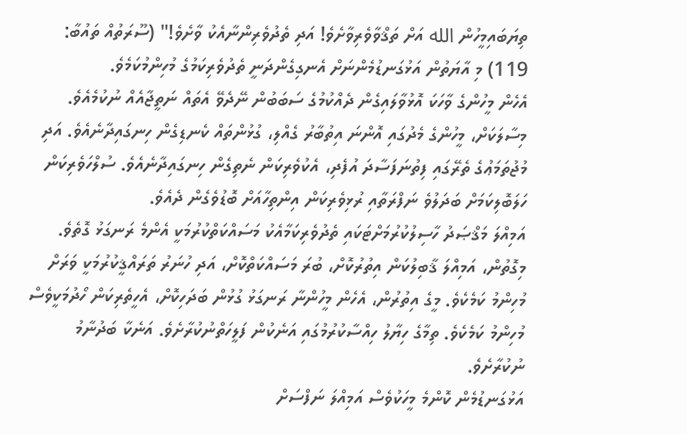ތިޔަބައިމީހުން الله އަށް ތަޤްވާވެރިވާށެވެ! އަދި ތެދުވެރިންނާއެކު ވާށެވެ!" (ސޫރަތުއް ތައުބާ: 119) މި އާޔަތުން އަޅުގަނޑުމެންނަށް އެނގިގެންދަނީ ތެދުވެރިކަމުގެ މުހިންމުކަމެވެ.
އެހެން މީހުންގެ ވާހަކަ އޮޅުވާލައިގެން ދެއްކުމުގެ ސަބަބުން ނޭދެވޭ އެތައް ނަތީޖާއެއް ނުކުމެއެވެ. މިސާލަކަށް، މީހުންގެ މެދުގައި އޮންނަ އިތުބާރު ގެއްލި، ގުޅުންތައް ކެނޑިގެން ހިނގައިދާނެއެވެ. އަދި މުޖުތަމަޢުގެ ތެރޭގައި ފިތުނަފަސާދަ އުފެދި، އެކުވެރިކަން ނެތިގެން ހިނގައިދާނެއެވެ. ސުލްހަވެރިކަން ހަލަބޮލިކަމަށް ބަދަލުވެ ނަފްރަތާއި ރުޅިވެރިކަން އިންތިހާއަށް ބޮޑުވެގެން ދެއެވެ.
އަމިއްލަ މަޤްޞަދު ހާސިލުކުރުމަށްޓަކައި ތެދުވެރިކަމާއެކު މަސައްކަތްކުރުމަކީ އެންމެ ރަނގަޅު ގޮތެވެ. މިގޮތުން، އަމިއްލަ ޤާބިލުކަން އިތުރުކޮށް، ބުރަ މަސައްކަތްކޮށް، އަދި ހުނަރު ތަރައްޤީކުރުމަކީ ވަރަށް މުހިންމު ކަމެކެވެ. މީގެ އިތުރުން، އެހެން މީހުންނާ ރަނގަޅު ގުޅުން ބަދަހިކޮށް، އެހީތެރިކަން ހޯދުމަކީވެސް މުހިންމު ކަމެކެވެ. ތިމާގެ ހިޔާލު ހިއްސާކުރުމުގައި އަނެކުން ފަލީހަތްނުކުރާށެވެ. އަނެކާ ބަދުނާމު ނުކުރާށެވެ.
އަޅުގަނޑުމެން ކޮންމެ މީހަކުވެސް އަމިއްލަ ނަފްސަށް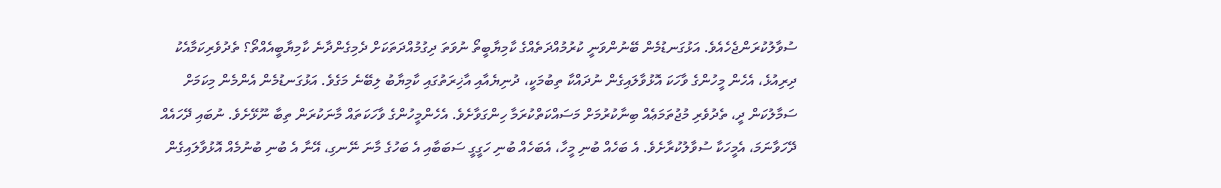ސުވާލުކުރަންޖެހެއެވެ. އަޅުގަނޑުމެން ބޭނުންވަނީ ކުރުމުއްދަތެއްގެ ކާމިޔާބީތޯ ނުވަތަ ދިގުމުއްދަތަކަށް ދެމިގެންދާނެ ކާމިޔާބީއެއްތޯ؟ ތެދުވެރިކަމާއެކު ދިރިއުޅެ، އެހެން މީހުންގެ ވާހަކަ އޮޅުވާލައިގެން ނުދައްކާ ތިބުމަކީ، ދުނިޔެއާއި އާޚިރަތުގައި ކާމިޔާބު ލިބޭނެ މަގެވެ. އަޅުގަނޑުމެން އެންމެން މިކަމަށް ސަމާލުކަން ދީ، ތެދުވެރި މުޖުތަމަޢެއް ބިނާކުރުމަށް މަސައްކަތްކުރަމާ ހިންގަވާށެވެ. އެހެންމީހުންގެ ވާހަކަތައް މާނަކުރަން ތިބާ ނޫޅޭށެވެ. ނުބައި ދޭހައެއް ދޭހަވާނަމަ، އެމީހަކާ ސުވާލުކުރާށެވެ. އެ ބަހެއް ބުނި މީހާ، އެބަހެއް ބުނި ހަގީގީ ސަބަބާއި އެ ބަހުގެ މާނަ ނޭނގި، އޭނާ އެ ބުނި ބުނުމެއް އޮޅުވާލައިގެން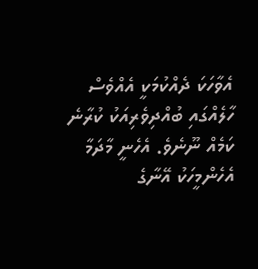އެވާހަކަ ދެއްކުމަކީ އެއްވެސް ހާލެއްގައި ބުއްދިވެރިއަކު ކުރާނެ ކަމެއް ނޫނެވެ. އެހެނީ މާދަމާ އެހެންމީހަކު އޭނާގެ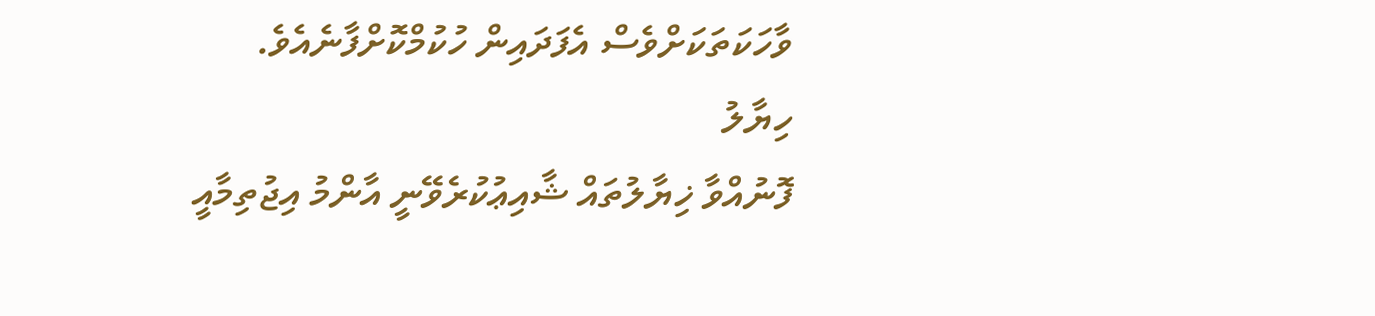ވާހަކަތަކަށްވެސް އެފަދައިން ހުކުމްކޮށްފާނެއެވެ.
ހިޔާލު
ފޮނުއްވާ ޚިޔާލުތައް ޝާއިޢުކުރެވޭނީ އާންމު އިޖުތިމާއީ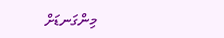މިންގަނޑަށް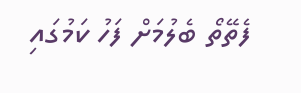ފެތޭތޯ ބެލުމަށް ފަހު ކަމުގައި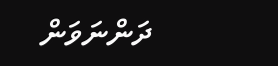ދަންނަވަން